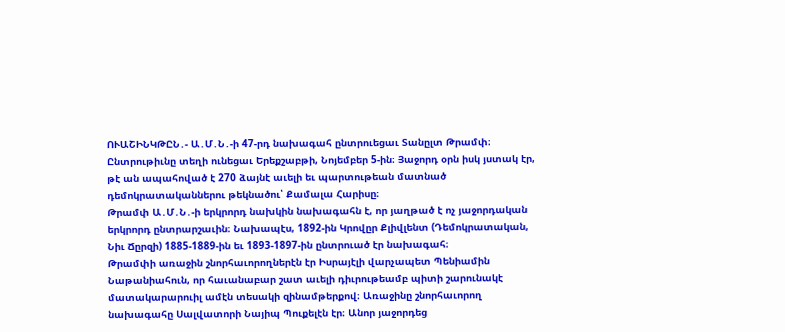ՈՒԱՇԻՆԿԹԸՆ․- Ա․Մ․Ն․-ի 47-րդ նախագահ ընտրուեցաւ Տանըլտ Թրամփ։ Ընտրութիւնը տեղի ունեցաւ Երեքշաբթի, Նոյեմբեր 5-ին։ Յաջորդ օրն իսկ յստակ էր, թէ ան ապահոված է 270 ձայնէ աւելի եւ պարտութեան մատնած դեմոկրատականներու թեկնածու՝ Քամալա Հարիսը։
Թրամփ Ա․Մ․Ն․-ի երկրորդ նախկին նախագահն է, որ յաղթած է ոչ յաջորդական երկրորդ ընտրարշաւին։ Նախապէս, 1892-ին Կրովըր Քլիվլենտ (Դեմոկրատական, Նիւ Ճըրզի) 1885-1889-ին եւ 1893-1897-ին ընտրուած էր նախագահ։
Թրամփի առաջին շնորհաւորողներէն էր Իսրայէլի վարչապետ Պենիամին Նաթանիահուն, որ հաւանաբար շատ աւելի դիւրութեամբ պիտի շարունակէ մատակարարուիլ ամէն տեսակի զինամթերքով։ Առաջինը շնորհաւորող նախագահը Սալվատորի Նայիպ Պուքելէն էր։ Անոր յաջորդեց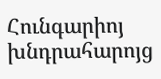Հունգարիոյ խնդրահարոյց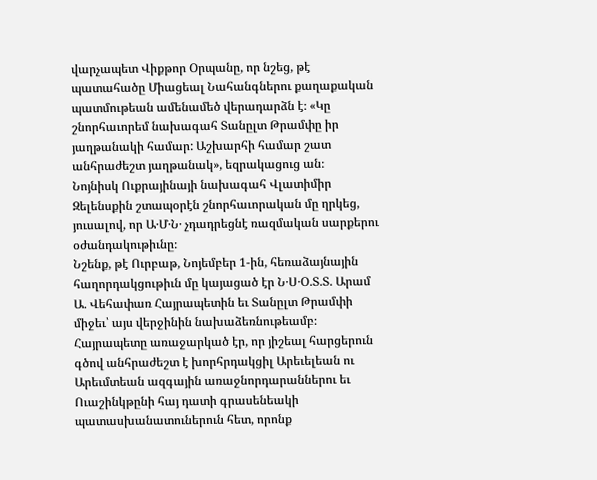վարչապետ Վիքթոր Օրպանը, որ նշեց, թէ պատահածը Միացեալ Նահանգներու քաղաքական պատմութեան ամենամեծ վերադարձն է։ «Կը շնորհաւորեմ նախագահ Տանըլտ Թրամփը իր յաղթանակի համար: Աշխարհի համար շատ անհրաժեշտ յաղթանակ», եզրակացուց ան։
Նոյնիսկ Ուքրայինայի նախագահ Վլատիմիր Զելենսքին շտապօրէն շնորհաւորական մը ղրկեց, յուսալով, որ Ա․Մ․Ն․ չդադրեցնէ ռազմական սարքերու օժանդակութիւնը։
Նշենք, թէ Ուրբաթ, Նոյեմբեր 1-ին, հեռաձայնային հաղորդակցութիւն մը կայացած էր Ն․Ս․Օ.Տ.Տ. Արամ Ա. Վեհափառ Հայրապետին եւ Տանըլտ Թրամփի միջեւ՝ այս վերջինին նախաձեռնութեամբ։
Հայրապետը առաջարկած էր, որ յիշեալ հարցերուն գծով անհրաժեշտ է խորհրդակցիլ Արեւելեան ու Արեւմտեան ազգային առաջնորդարաններու եւ Ուաշինկթընի հայ դատի գրասենեակի պատասխանատուներուն հետ, որոնք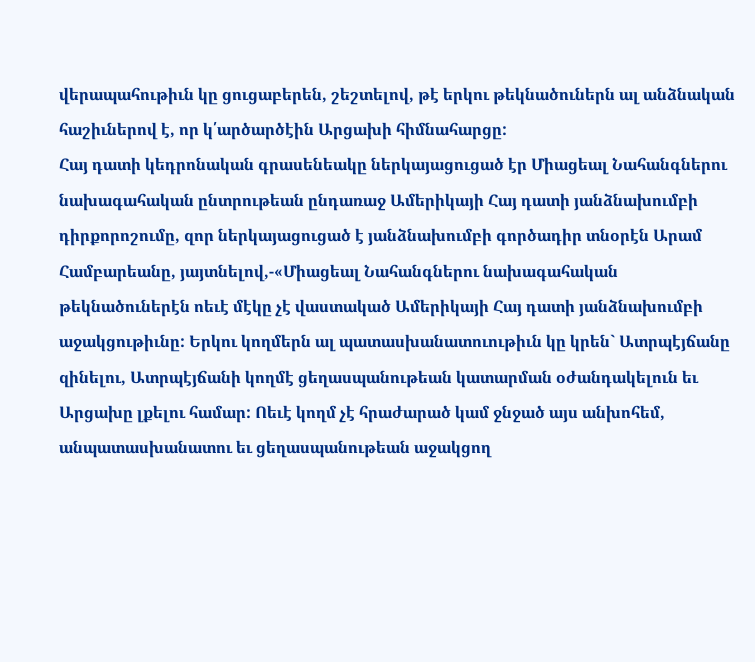վերապահութիւն կը ցուցաբերեն, շեշտելով, թէ երկու թեկնածուներն ալ անձնական հաշիւներով է, որ կ՛արծարծէին Արցախի հիմնահարցը:
Հայ դատի կեդրոնական գրասենեակը ներկայացուցած էր Միացեալ Նահանգներու նախագահական ընտրութեան ընդառաջ Ամերիկայի Հայ դատի յանձնախումբի դիրքորոշումը, զոր ներկայացուցած է յանձնախումբի գործադիր տնօրէն Արամ Համբարեանը, յայտնելով,-«Միացեալ Նահանգներու նախագահական թեկնածուներէն ոեւէ մէկը չէ վաստակած Ամերիկայի Հայ դատի յանձնախումբի աջակցութիւնը: Երկու կողմերն ալ պատասխանատուութիւն կը կրեն` Ատրպէյճանը զինելու, Ատրպէյճանի կողմէ ցեղասպանութեան կատարման օժանդակելուն եւ Արցախը լքելու համար: Ոեւէ կողմ չէ հրաժարած կամ ջնջած այս անխոհեմ, անպատասխանատու եւ ցեղասպանութեան աջակցող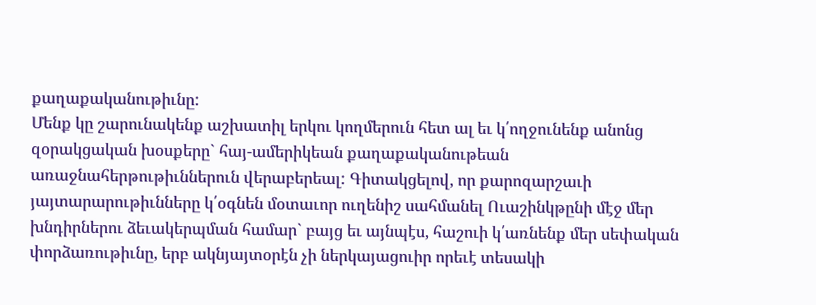քաղաքականութիւնը:
Մենք կը շարունակենք աշխատիլ երկու կողմերուն հետ ալ եւ կ՛ողջունենք անոնց զօրակցական խօսքերը` հայ-ամերիկեան քաղաքականութեան առաջնահերթութիւններուն վերաբերեալ: Գիտակցելով, որ քարոզարշաւի յայտարարութիւնները կ՛օգնեն մօտաւոր ուղենիշ սահմանել Ուաշինկթընի մէջ մեր խնդիրներու ձեւակերպման համար` բայց եւ այնպէս, հաշուի կ՛առնենք մեր սեփական փորձառութիւնը, երբ ակնյայտօրէն չի ներկայացուիր որեւէ տեսակի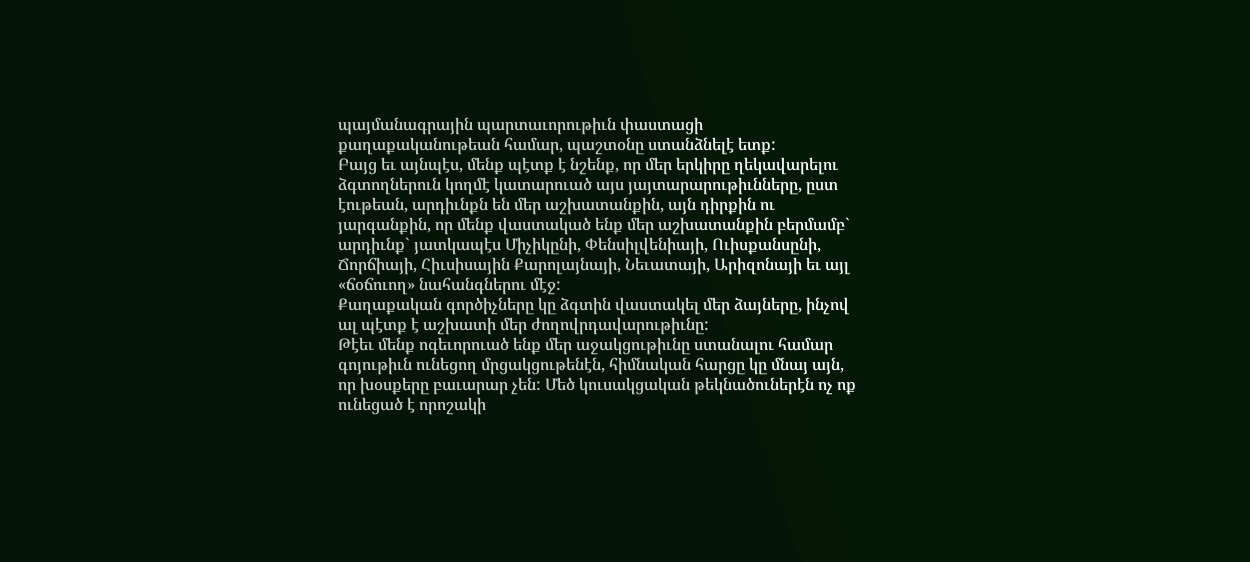պայմանագրային պարտաւորութիւն փաստացի քաղաքականութեան համար, պաշտօնը ստանձնելէ ետք:
Բայց եւ այնպէս, մենք պէտք է նշենք, որ մեր երկիրը ղեկավարելու ձգտողներուն կողմէ կատարուած այս յայտարարութիւնները, ըստ էութեան, արդիւնքն են մեր աշխատանքին, այն դիրքին ու յարգանքին, որ մենք վաստակած ենք մեր աշխատանքին բերմամբ` արդիւնք` յատկապէս Միչիկընի, Փենսիլվենիայի, Ուիսքանսընի, Ճորճիայի, Հիւսիսային Քարոլայնայի, Նեւատայի, Արիզոնայի եւ այլ «ճօճուող» նահանգներու մէջ:
Քաղաքական գործիչները կը ձգտին վաստակել մեր ձայները, ինչով ալ պէտք է աշխատի մեր ժողովրդավարութիւնը:
Թէեւ մենք ոգեւորուած ենք մեր աջակցութիւնը ստանալու համար գոյութիւն ունեցող մրցակցութենէն, հիմնական հարցը կը մնայ այն, որ խօսքերը բաւարար չեն: Մեծ կուսակցական թեկնածուներէն ոչ ոք ունեցած է որոշակի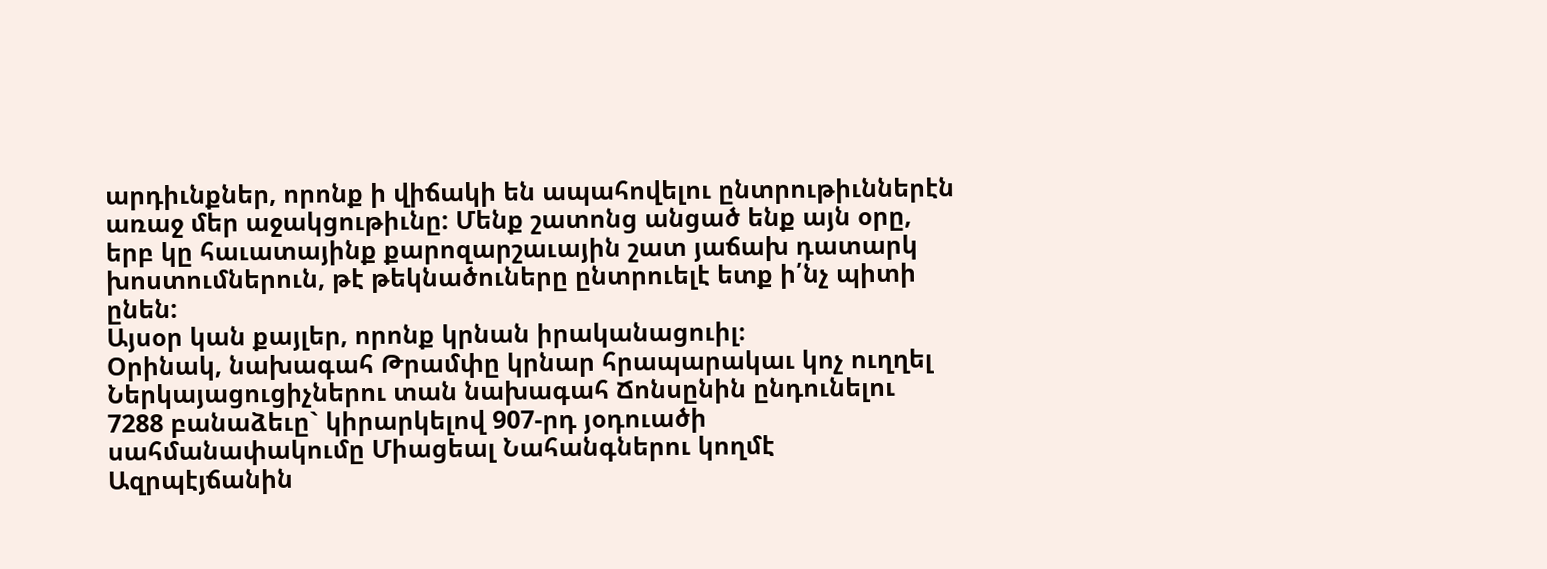արդիւնքներ, որոնք ի վիճակի են ապահովելու ընտրութիւններէն առաջ մեր աջակցութիւնը: Մենք շատոնց անցած ենք այն օրը, երբ կը հաւատայինք քարոզարշաւային շատ յաճախ դատարկ խոստումներուն, թէ թեկնածուները ընտրուելէ ետք ի՛նչ պիտի ընեն:
Այսօր կան քայլեր, որոնք կրնան իրականացուիլ։
Օրինակ, նախագահ Թրամփը կրնար հրապարակաւ կոչ ուղղել Ներկայացուցիչներու տան նախագահ Ճոնսընին ընդունելու 7288 բանաձեւը` կիրարկելով 907-րդ յօդուածի սահմանափակումը Միացեալ Նահանգներու կողմէ Ազրպէյճանին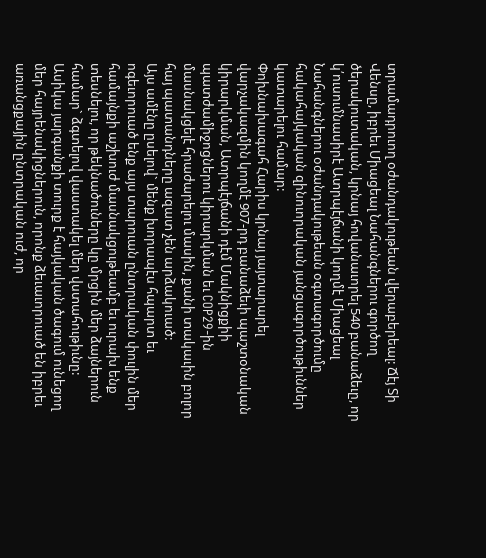տրամադրուող օժանդակութեան վերաբերեալ: Ճէյ Տի Վենսը, իբրեւ Միացեալ Նահանգներու գործող ծերակուտական, կրնայ հովանաւորել 540 բանաձեւը, որ կ՛ուսումնասիրէ Ատրպէյճանի կողմէ Միացեալ Նահանգներու օժանդակութեան օգտագործումը հակահայկական զինուորական յանցագործութիւններ կատարելու համար:
Փոխնախագահ Հարիս կրնայ յայտարարել վարչակազմին կողմէ 907-րդ բանաձեւի պաշտօնական կիրարկման, Ատրպէյճանի դէմ Մակնիցքիի պատժամիջոցներու կիրարկման եւ COP29-ին մասնակցելէ հրաժարելու մասին, քանի տակաւին բոլոր հայ պատանդները ազատ չեն արձակուած:
Այս ամէնը ըսելով` մենք խորապէս հպարտ եւ ոգեւորուած ենք այս տարուան ընտրական փուլին մեր համայնքի աշխուժ մասնակցութեամբ եւ ուրախ ենք տեսնելու, որ թեկնածուները կը մրցին մեր ձայներուն համար` ձգտելով վաստակել մեր վստահութիւնը: Ասիկա յարգանքի տուրք է հայկական ծագում ունեցող մեր հայրենակիցներուն, որոնք ձեւաւորուած են իբրեւ առանցքային ընտրական ուժ, որ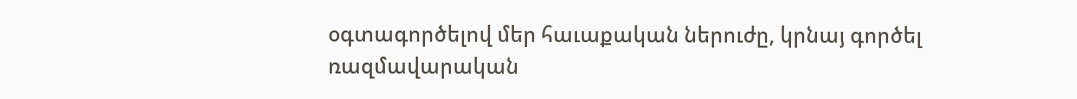օգտագործելով մեր հաւաքական ներուժը, կրնայ գործել ռազմավարական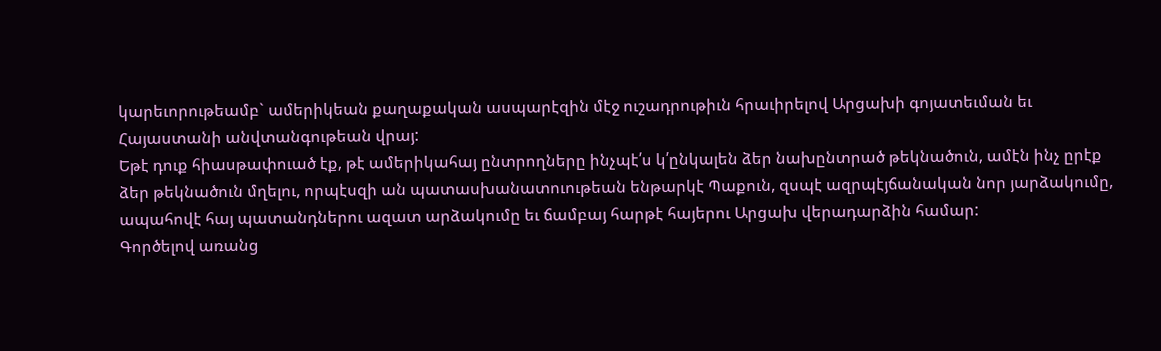կարեւորութեամբ` ամերիկեան քաղաքական ասպարէզին մէջ ուշադրութիւն հրաւիրելով Արցախի գոյատեւման եւ Հայաստանի անվտանգութեան վրայ:
Եթէ դուք հիասթափուած էք, թէ ամերիկահայ ընտրողները ինչպէ՛ս կ՛ընկալեն ձեր նախընտրած թեկնածուն, ամէն ինչ ըրէք ձեր թեկնածուն մղելու, որպէսզի ան պատասխանատուութեան ենթարկէ Պաքուն, զսպէ ազրպէյճանական նոր յարձակումը, ապահովէ հայ պատանդներու ազատ արձակումը եւ ճամբայ հարթէ հայերու Արցախ վերադարձին համար:
Գործելով առանց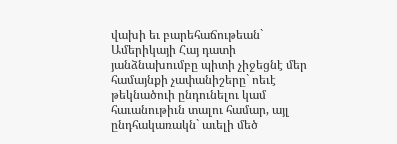վախի եւ բարեհաճութեան` Ամերիկայի Հայ դատի յանձնախումբը պիտի չիջեցնէ մեր համայնքի չափանիշերը` ոեւէ թեկնածուի ընդունելու կամ հաւանութիւն տալու համար, այլ ընդհակառակն` աւելի մեծ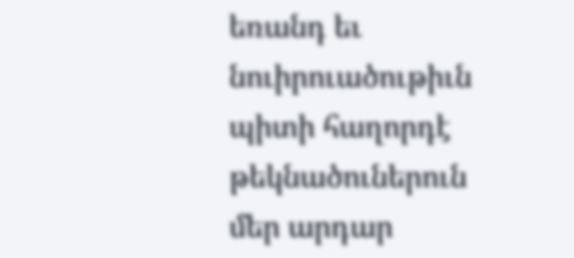եռանդ եւ նուիրուածութիւն պիտի հաղորդէ թեկնածուներուն մեր արդար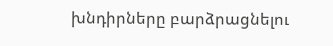խնդիրները բարձրացնելու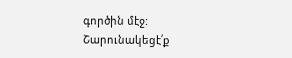գործին մէջ:
Շարունակեցէ՛ք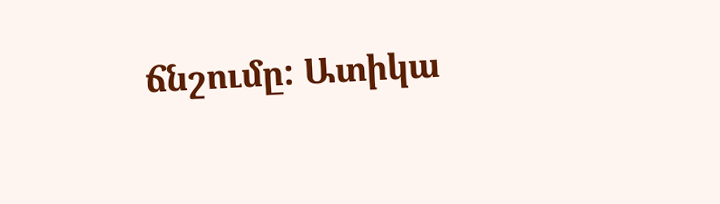ճնշումը: Ատիկա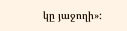կը յաջողի»: